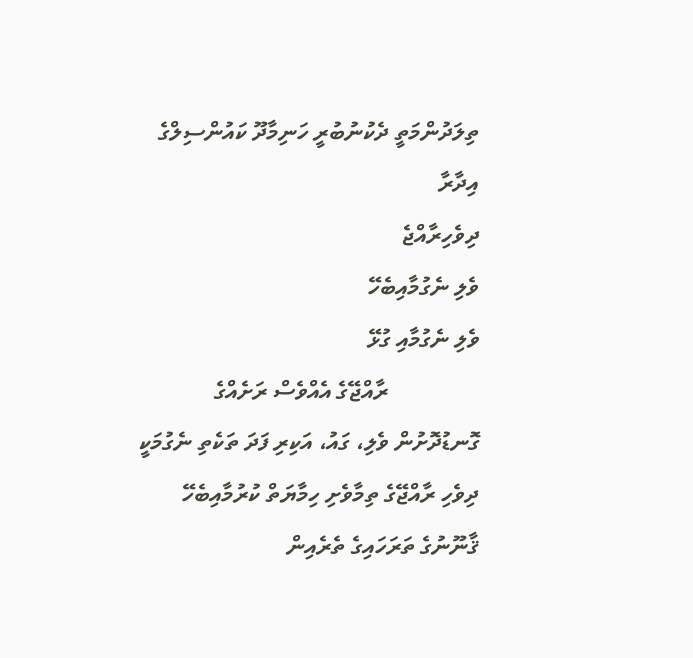ތިލަދުންމަތީ ދެކުނުބުރީ ހަނިމާދޫ ކައުންސިލްގެ އިދާރާ
ދިވެހިރާއްޖެ
ވެލި ނެގުމާއިބެހޭ
ވެލި ނެގުމާއި ގުޅޭ
                ރާއްޖޭގެ އެއްވެސް ރަށެއްގެ ގޮނޑުދޮށުން ވެލި، ގައު، އަކިރި ފަދަ ތަކެތި ނެގުމަކީ ދިވެހި ރާއްޖޭގެ ތިމާވެށި ހިމާޔަތް ކުރުމާއިބެހޭ ޤާނޫނުގެ ތަރަހައިގެ ތެރެއިން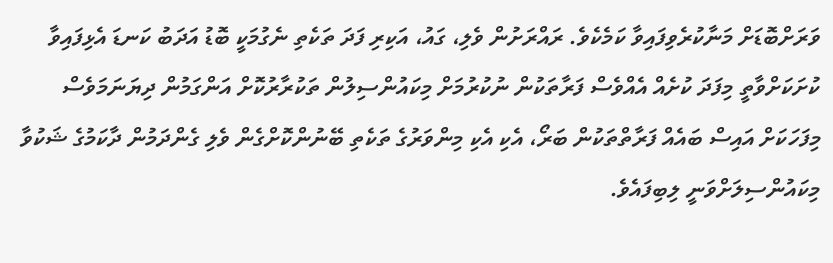ވަރަށްބޮޑަށް މަނާކުރެވިފައިވާ ކަމެކެވެ. ރައްރަށުން ވެލި، ގައު، އަކިރި ފަދަ ތަކެތި ނެގުމަކީ ބޮޑު އަދަބު ކަނޑަ އެޅިފައިވާ ކުށަކަށްވާތީ މިފަދަ ކުށެއް އެއްވެސް ފަރާތަކުން ނުކުރުމަށް މިކައުންސިލުން ތަކުރާރުކޮށް އަންގަމުން ދިޔަނަމަވެސް މިފަހަކަށް އައިސް ބައެއް ފަރާތްތަކުން ބަރޯ، އެކި އެކި މިންވަރުގެ ތަކެތި ބޭނުންކޮށްގެން ވެލި ގެންދަމުން ދާކަމުގެ ޝަކުވާ މިކައުންސިލަށްވަނީ ލިބިފައެވެ.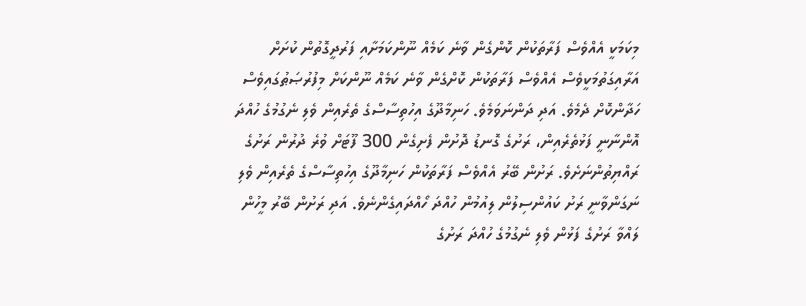މިކަމަކީ އެއްވެސް ފަރާތަކުން ކޮންގެން ވާނެ ކަމެއް ނޫންކަމަށާއި ފަރުދީގޮތުން ކުށަށް އަރާއިގަތުމަކީވެސް އެއްވެސް ފަރާތަކުން ކޮށްގެން ވާނެ ކަމެއް ނޫންކަށް މިފުރުޞަޠުގައިވެސް ހަދާންކޮށް ދެމެވެ. އަދި ދަންނަވަމެވެ. ހަނިމާދޫގެ އިހުތިސާސްގެ ތެރެއިން ވެލި ނެގުމުގެ ހުއްދަ އޮންނާނީ ފަޅުތެރެއިން، ރަށުގެ ގޮނޑު ދޮށުން ފެށިގެން 300 ފޫޓަށް ވުރެ ދުރުން ރަށުގެ ރައްޔިތުންނަށެވެ. ރަށުން ބޭރު އެއްވެސް ފަރާތަކުން ހަނިމާދޫގެ އިހުތިސާސްގެ ތެރެއިން ވެލި ނަގަންވާނީ ރަށު ކައުންސިލުން ލިއުމުން ހުއްދަ ހޯއްދައިގެންނެވެ. އަދި ރަށުން ބޭރު މީހުން ލައްވާ ރަށުގެ ފަޅުން ވެލި ނެގުމުގެ ހުއްދަ ރަށުގެ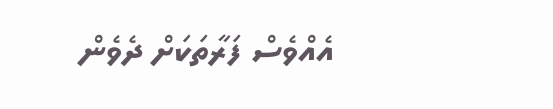އެއްވެސް ފަރާތަކަށް ދެވެން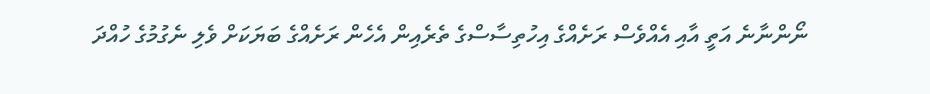ނޯންނާނެ އަތީ އާއި އެއްވެސް ރަށެއްގެ އިހުތިސާސްގެ ތެރެއިން އެހެން ރަށެއްގެ ބަޔަކަށް ވެލި ނެގުމުގެ ހުއްދަ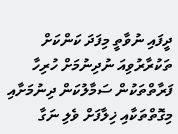ދީފައި ނުވާތީ މިފަދަ ކަންކަށް ތަކުރާރުވިއަ ނުދިނުމަށް ހުރިހާ ފަރާތްތަކުން ސަމާލުކަން ދިނުމަށާއި މިގޮތްތަކާއި ޚިލާފަށް ވެލި ނަގާ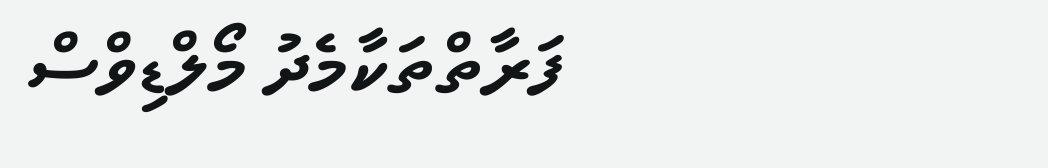ފަރާތްތަކާމެދު މޯލްޑިވްސް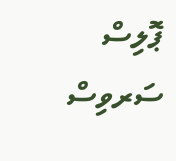ޕޮލިސް ސަރވިސް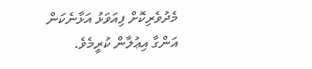މެދުވެރިކޮށް ފިއަވަޅު އަޅާނެކަން އަންގާ އިޢުލާން ކުރީމެވެ.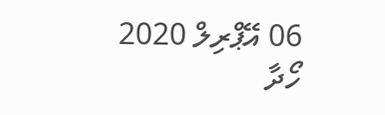06 އޭޕްރިލް 2020
ހޯދާ